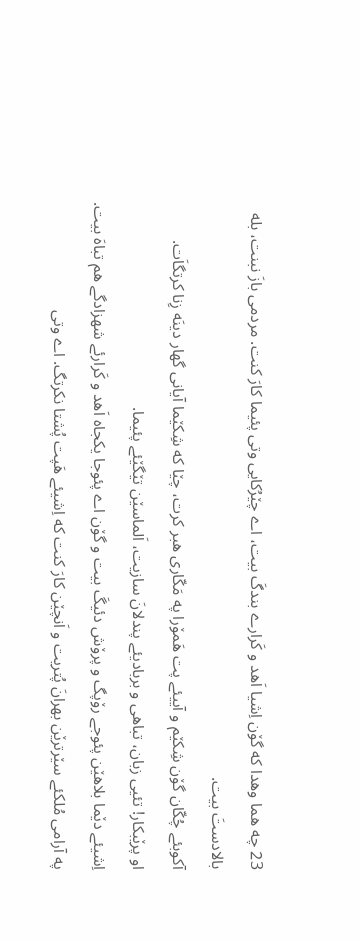23 چه هما وهدا که گۆن اِشیا اَهد و کَرارے بندگَ بیت، اے چێرُکایی وتی پئیما کارَ کنت. مردمی بازَ نبنت، بله بالادستَ بیت.
آکوبئے چُکّان گۆن شِکێم و آییئے پت هَمۆرا په مَکّاری هبر کرت، چێا که شِکێما آیانی گهار دینَه زِنا کرتگاَت.
او پرێبکار! تئیی زبان، تباهی و بربادیئے پندلانَ سازیت، اَلماسێن تێگێئے پئیما.
اِشیئے دێما بلاهێن پئوجے رۆپگ و پرۆش دئیگَ بیت و گۆن اے پئوجا یکجاه اَهد و کَرارئے شهزادگے هم تباهَ بیت.
په آرامی مُلکئے سێرترێن بهرانَ پُتریت و اَنچێن کارَ کنت که اِشیئے هَپت پُشتا نکرتگ. اے وتی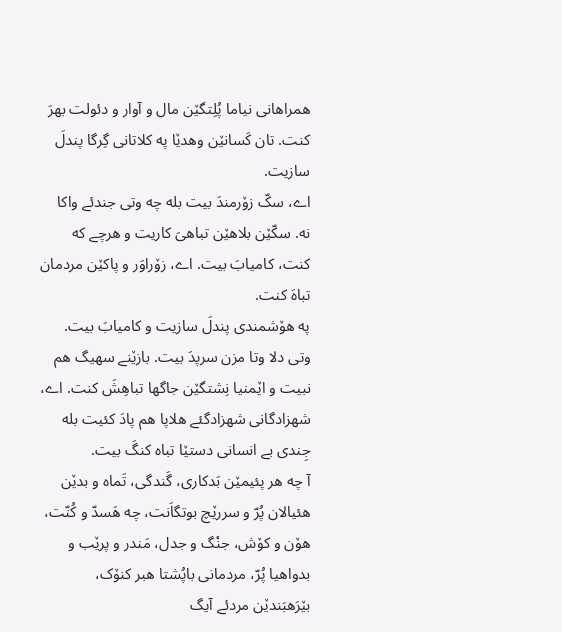همراهانی نیاما پُلِتگێن مال و آوار و دئولت بهرَ کنت. تان کَسانێن وهدێا په کلاتانی گِرگا پندلَ سازیت.
اے، سکّ زۆرمندَ بیت بله چه وتی جندئے واکا نه. سکّێن بلاهێن تباهیَ کاریت و هرچے که کنت، کامیابَ بیت. اے، زۆراوَر و پاکێن مردمان تباهَ کنت.
په هۆشمندی پندلَ سازیت و کامیابَ بیت. وتی دلا وتا مزن سرپدَ بیت. بازێنے سهیگ هم نبیت و اێمنیا نِشتگێن جاگها تباهِشَ کنت. اے، شهزادگانی شهزادگئے هلاپا هم پادَ کئیت بله جِندی بے انسانی دستێا تباه کنگَ بیت.
آ چه هر پئیمێن بَدکاری، گَندگی، تَماه و بدێن هئیالان پُرّ و سررێچ بوتگاَنت، چه هَسدّ و کُنّت، هۆن و کۆش، جنْگ و جدل، مَندر و پرێب و بدواهیا پُرّ، مردمانی باپُشتا هبر کنۆک،
بێرَهبَندێن مردئے آیگ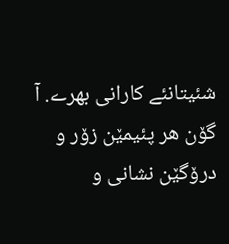شئیتانئے کارانی بهرے. آ گۆن هر پئیمێن زۆر و درۆگێن نشانی و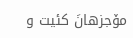مۆجزهانَ کئیت و